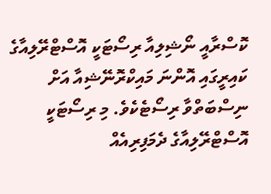ކޮސްރާއީ ނޯޝިލިއާ ރިސޯޓަކީ އޮސްޓްރޭލިއާގެ ކައިރީގައި އޮންނަ މައިކްރޮނޭޝިއާ އަށް ނިސްބަތްވާ ރިސޯޓެކެވެ. މި ރިސޯޓަކީ އޮސްޓްރޭލިއާގެ ދެމަފިރިއެއް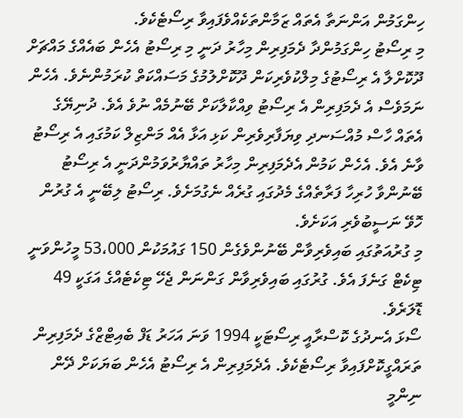ހިންގަމުން އަންނަތާ އެތައް ޒަމާންތަކެއްވެފައިވާ ރިސޯޓެކެވެ.
މި ރިސޯޓު ހިންގަމުންދާ ދެމަފިރިން މިހާރު ދަނީ މި ރިސޯޓު އެހެން ބައެއްގެ މައްޗަށް ދޫކޮށްލާ އެ ރިސޯޓުގެ މިލްކުވެރިކަން ދޫކޮށްލުމުގެ މަސައްކަތް ކުރަމުންނެވެ. އެހެން ނަމަވެސް އެ ދެމަފިރިން އެ ރިސޯޓު ވިއްކާލާކަށް ބޭނުމެއް ނުވެ އެވެ. ދުނިޔޭގެ އެތައް ހާސް މުއްސަނދި ވިޔަފާރިވެރިން ކަޅި އަޅާ އެއް މަންޒިލް ކަމުގައި އެ ރިސޯޓު ވާނެ އެވެ. އެހެން ކަމުން އެދެމަފިރިން މިހާރު ތައްޔާރުވަމުންދަނީ އެ ރިސޯޓު ބޭނުންވާ ހުރިހާ ފަރާތެއްގެ މެދުގައި ގުރެއް ނެގުމަށެވެ. ރިސޯޓު ލިބޭނީ އެ ގުރުން ހޮވޭ ނަސީބުވެރި އަކަށެވެ.
މި ގުރުއަތުގައި ބައިވެރިވާން ބޭނުންވެގެން 150 ގައުމަކުން 53،000 މީހުންވަނީ ޓިކެޓް ގަނެފަ އެވެ. ގުރުގައި ބައިވެރިވާން ގަންނަން ޖެހޭ ޓިކެޓެއްގެ އަގަކީ 49 ޑޮލަރެވެ.
ސޯޅަ އެނދުގެ ކޮސްރާއީ ރިސޯޓަކީ 1994 ވަނަ އަހަރު ޑަފް ބެއިޓްޒްގެ ދެމަފިރިން ތަރައްގީކޮށްފައިވާ ރިސޯޓެކެވެ. އެދެމަފިރިން އެ ރިސޯޓު އެހެން ބަޔަކަށް ދޭން ނިންމީ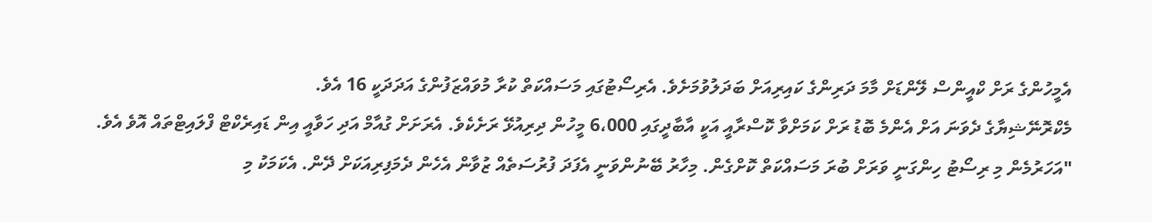އެމީހުންގެ ރަށް ކްއީންސް ލޭންޑަށް މާމަ ދަރިންގެ ކައިރިއަށް ބަދަލުވުމަށެވެ. އެރިސޯޓުގައި މަސައްކަތް ކުރާ މުވައްޒަފުންގެ އަދަދަކީ 16 އެވެ.
މެކްރޮނޭޝިޔާގެ ދެވަނަ އަށް އެންމެ ބޮޑު ރަށް ކަމަށްވާ ކޮސްރާއީ އަކީ އާބާދީގައި 6،000 މީހުން ދިރިއުޅޭ ރަށެކެވެ. އެރަށަށް ގުއާމް އަދި ހަވާއީ އިން ޑައިރެކްޓް ފްލައިޓްތައް އޮވެ އެވެ.
"އަހަރުމެން މި ރިސޯޓު ހިންގަނީ ވަރަށް ބުރަ މަސައްކަތް ކޮށްގެން. މިހާރު ބޭނުންވަނީ އެފަދަ ފުރުސަތެއް ޒުވާން އެހެން ދެމަފިރިއަކަށް ދޭން. އެކަމަކު މި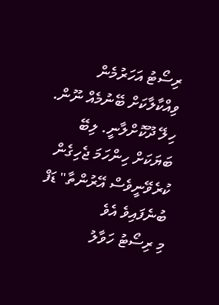ރިސޯޓު އަހަރުމެން ވިއްކާލާކަށް ބޭނުމެއް ނޫން. ހިލޭ ދޫކޮށްލާނީ. ލިބޭ ބަޔަކަށް ހިންހަމަ ޖެހިގެން ކުރެވޭނީވެސް އޭރުންތާ" ޑަފް ބުނެފައިވެ އެވެ
މި ރިސޯޓު ހަވާލު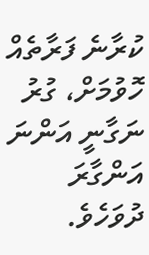ކުރާނެ ފަރާތެއް ހޮވުމަށް، ގުރު ނަގާނީ އަންނަ އަންގާރަ ދުވަހެވެ.